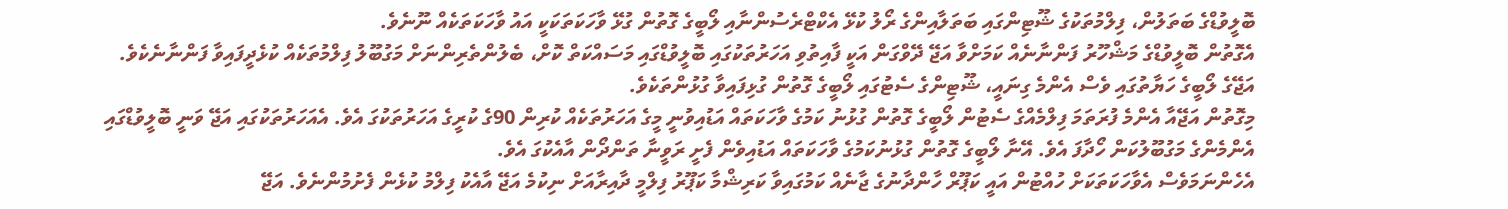ބޮލީވުޑްގެ ބަތަލުން، ފިލްމުތަކުގެ ޝޫޓިންގައި ބަތަލާއިންގެ ރޯލު ކުޅޭ އެކްޓްރެސުންނާއި ލޯބީގެ ގޮތުން ގުޅޭ ވާހަކަތަކަކީ އައު ވާހަކަތަކެއް ނޫނެވެ.
އެގޮތުން ބޮލީވުޑްގެ މަޝްހޫރު ފަންނާނެއް ކަމަށްވާ އަޖޭ ދޭވްގަން އަކީ ފާއިތުވި އަހަރުތަކުގައި ބޮލީވުޑްގައި މަސައްކަތް ކޮށް، ބެލުންތެރިންނަށް މަގުބޫލު ފިލްމުތަކެއް ކުޅެދީފައިވާ ފަންނާނެކެވެ. އަޖޭގެ ލޯބީގެ ހަޔާތުގައި ވެސް އެންމެ ގިނައީ، ޝޫޓިންގެ ސެޓުގައި ލޯބީގެ ގޮތުން ގުޅިފައިވާ ގުޅުންތަކެވެ.
މިގޮތުން އަޖޭއާ އެންމެ ފުރަތަމަ ފިލްމެއްގެ ސެޓުން ލޯބީގެ ގޮތުން ގުޅުނު ކަމުގެ ވާހަކަތައް އަޑުއިވުނީ މީގެ އަހަރުތަކެއް ކުރިން 90ގެ ކުރީގެ އަހަރުތަކުގަ އެވެ. އެއަހަރުތަކުގައި އަޖޭ ވަނީ ބޮލީވުޑްގައި އެންމެންގެ މަގުބޫލުކަން ހޯދާފަ އެވެ. އޭނާ ލޯބީގެ ގޮތުން ގުޅުނުކަމުގެ ވާހަކަތައް އަޑުއިވެން ފެށީ ރަވީނާ ތަންދޯން އާއެކުގަ އެވެ.
އެހެންނަމަވެސް އެވާހަކަތަކަށް ހުއްޓުން އައީ ކަޕޫރް ހާންދާނުގެ ޖާނެއް ކަމުގައިވާ ކަރިޝްމާ ކަޕޫރު ފިލްމީ ދާއިރާއަށް ނިކުމެ އަޖޭ އާއެކު ފިލްމު ކުޅެން ފެށުމުންނެވެ. އަޖޭ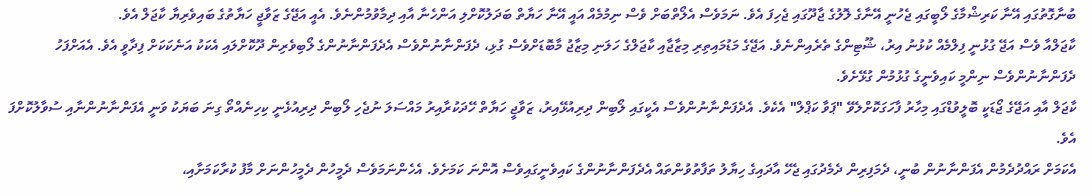ބުނާގޮތުގައި އޭނާ ކަރިޝްމާގެ ލޯބީގައި ޖެހުނީ އޭނާގެ ލޮލުގެ ޖާދޫގައި ޖެހިފަ އެވެ. ނަމަވެސް އެލޯތްބަށް ވެސް ނިމުމެއް އައީ އޭނާ ހަޔާތް ބަދަލުކޮށްލި އަންހެނާ އާއި ދިމާވުމުންނެވެ. އެއީ އަޖޭގެ ޒަވާޖީ ހަޔާތުގެ ބައިވެރިޔާ ކާޖަލް އެވެ.
ކާޖަލްއާ ވެސް އަޖޭ ގުޅުނީ ފިލްމެއް ކުޅުނު އިރު، ޝޫޓިންގެ ތެރެއިންނެވެ. އަޖޭގެ މަޑުމައިތިރި މިޒާޖާއި ކާޖަލްގެ ހަލަނި މިޒާޖު މާބޮޑަށްވެސް ގުޅި، ދެފަންނާނުންވެސް އެދެފަންނާނުންގެ ލޯބިވެރިން ދޫކޮށްލައި އެކަކު އަނެކަކަށް ފިދާވީ އެވެ. އެއަށްފަހު ދެފަންނާނުންވެސް ނިންމީ ކައިވެނީގެ ގުޅުމުން ގުޅޭށެވެ.
ކާޖަލް އާއި އަޖޭގެ ޖޯޑަކީ ބޮލީވުޑްގައި މިހާރު ފާހަގަކޮށްލެވޭ "ޕަވާ ކަޕްލް" އެކެވެ. އެދެފަންނާނުންވެސް އެކީގައި ލޯބިން ދިރިއުޅޭއިރު، ޒަވާޖީ ހަޔާތް ހޭދަކުރާއިރު މައްސަލަ ނުޖެހި ލޯބިން ދިރިއުޅެނީ ކިހިނެއްތޯ ގިނަ ބަޔަކު ވަނީ އެފަންނާނުންނާއި ސުވާލުކޮށްފަ އެވެ.
އެކަމަށް ރައްދުދެމުން އެފަންނާނުން ބުނީ، ދެމަފިރިން ދެމެދުގައި ޖެހޭ އާދައިގެ ހިޔާލު ތަފާތުވުންތައް އެދެފަންނާނުންގެ ކައިވެނީގައިވެސް އޮންނަ ކަމަށެވެ. އެހެންނަމަވެސް ދެމީހުން ދެމީހުންނަށް މާފު ކުރާކަމަށާއި،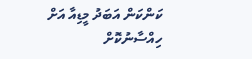ކަންކަން އަބަދު މީޑިއާ އަށް ހިއްސާނުކޮށް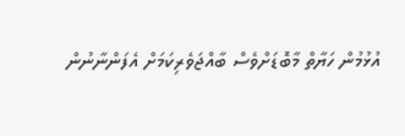އުޅުމުން ހަޔާތް މާބޮޑަށްވެސް ބާއްޖަވެރިކަމަށް އެފަންނާނުން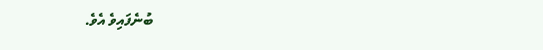ބުނެފައިވެ އެވެ.